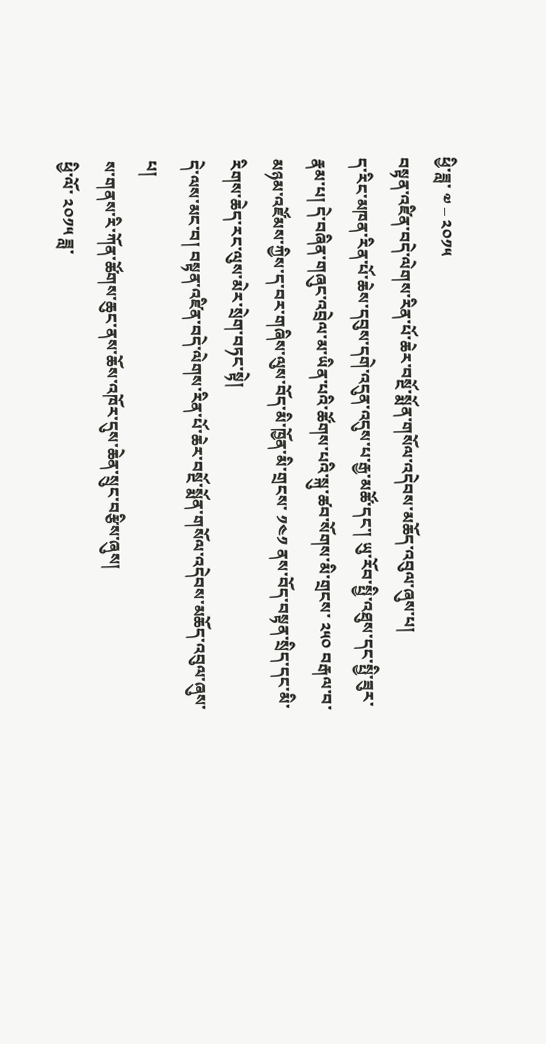ཕྱི་ཟླ་ ༧ – ༢༠༡༥
བསྟན་འཛིན་བདེ་ལེགས་རིན་པོ་ཆེར་བསྔོ་སྨོན་གསོལ་འདེབས་མཆོད་འབུལ་ཞུས་པ།
ད་རིང་མཁན་རིན་པོ་ཆེས་དབུས་དགེ་འདུན་འདུས་པ་རྒྱ་མཚོ་དང་། ཡུ་རོབ་སྤྱི་འཐུས་དང་སྤྱི་ཟུར་རྣམ་པ། དེ་བཞིན་གཞུང་འབྲེལ་མ་ཡིན་པའི་ཚོགས་པའི་སྐུ་ཚབ་སོགས་མི་གྲངས་ ༢༥༠ བརྒལ་བ་མཉམ་འཛོམས་ཀྱིས་ད་བར་གཞིས་ལུས་བོད་མི་ཁྱོན་མི་གྲངས་ ༡༤༡ ནས་བོད་བསྟན་སྲིད་དང་མི་རིགས་ཆེད་རང་ལུས་མེར་སྲེག་བཏང་སྟེ།
དེ་ལས་མང་བ། བསྟན་འཛིན་བདེ་ལེགས་རིན་པོ་ཆེར་བསྔོ་སྨོན་གསོལ་འདེབས་མཆོད་འབུལ་ཞུས་པ།
ས་གནས་རི་ཀོན་ཚོགས་ཆུང་ནས་ཆོས་འཁོར་དུས་ཆེན་སྲུང་བརྩིས་ཞུས།
ཕྱི་ལོ་ ༢༠༡༥ ཟླ་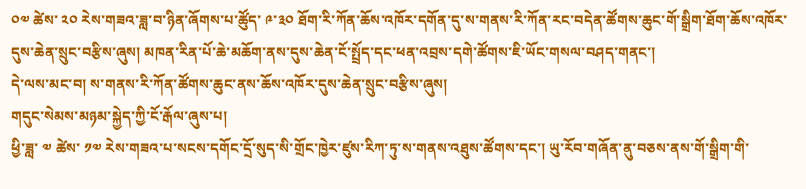༠༧ ཚེས་ ༢༠ རེས་གཟའ་ཟླ་བ་ཉིན་ཞོགས་པ་ཚོུད་ ༩་༣༠ ཐོག་རི་ཀོན་ཆོས་འཁོར་དགོན་དུ་ས་གནས་རི་ཀོན་རང་བདེན་ཚོགས་ཆུང་གོ་སྒྲིག་ཐོག་ཆོས་འཁོར་དུས་ཆེན་སྲུང་བརྩིས་ཞུས། མཁན་རིན་པོ་ཆེ་མཆོག་ནས་དུས་ཆེན་ངོ་སྤྲོད་དང་ཕན་འབྲས་དགེ་ཚོགས་ཇི་ཡོང་གསལ་བཤད་གནང་།
དེ་ལས་མང་བ། ས་གནས་རི་ཀོན་ཚོགས་ཆུང་ནས་ཆོས་འཁོར་དུས་ཆེན་སྲུང་བརྩིས་ཞུས།
གདུང་སེམས་མཉམ་སྐྱེད་ཀྱི་ངོ་རྒོལ་ཞུས་པ།
ཕྱི་ཟླ་ ༧ ཚེས་ ༡༧ རེས་གཟའ་པ་སངས་དགོང་དྲོ་སུད་སི་གྲོང་ཁྱེར་ཛུས་རིཀ་ཏུ་ས་གནས་འཐུས་ཚོགས་དང་། ཡུ་རོབ་གཞོན་ནུ་བཅས་ནས་གོ་སྒྲིག་གི་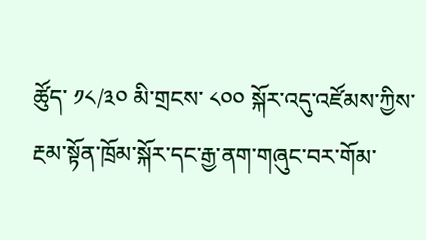ཚོུད་ ༡༨/༣༠ མི་གྲངས་ ༨༠༠ སྐོར་འདུ་འཛོམས་ཀྱིས་རྔམ་སྟོན་ཁྲོམ་སྐོར་དང་རྒྱ་ནག་གཞུང་བར་གོམ་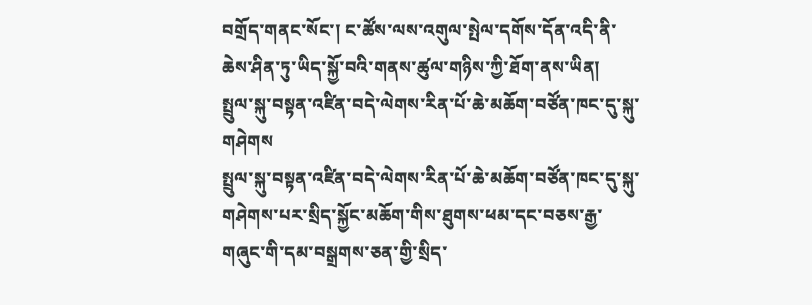བགྲོད་གནང་སོང་། ང་ཚོས་ལས་འགུལ་སྤེལ་དགོས་དོན་འདི་ནི་ཆེས་ཤིན་ཏུ་ཡིད་སྐྱོ་བའི་གནས་ཚུལ་གཉིས་ཀྱི་ཐོག་ནས་ཡིན།
སྤྲུལ་སྐུ་བསྟན་འཛིན་བདེ་ལེགས་རིན་པོ་ཆེ་མཆོག་བཙོན་ཁང་དུ་སྐུ་གཤེགས
སྤྲུལ་སྐུ་བསྟན་འཛིན་བདེ་ལེགས་རིན་པོ་ཆེ་མཆོག་བཙོན་ཁང་དུ་སྐུ་གཤེགས་པར་སྲིད་སྐྱོང་མཆོག་གིས་ཐུགས་ཕམ་དང་བཅས་རྒྱ་གཞུང་གི་དམ་བསྒྲགས་ཅན་གྱི་སྲིད་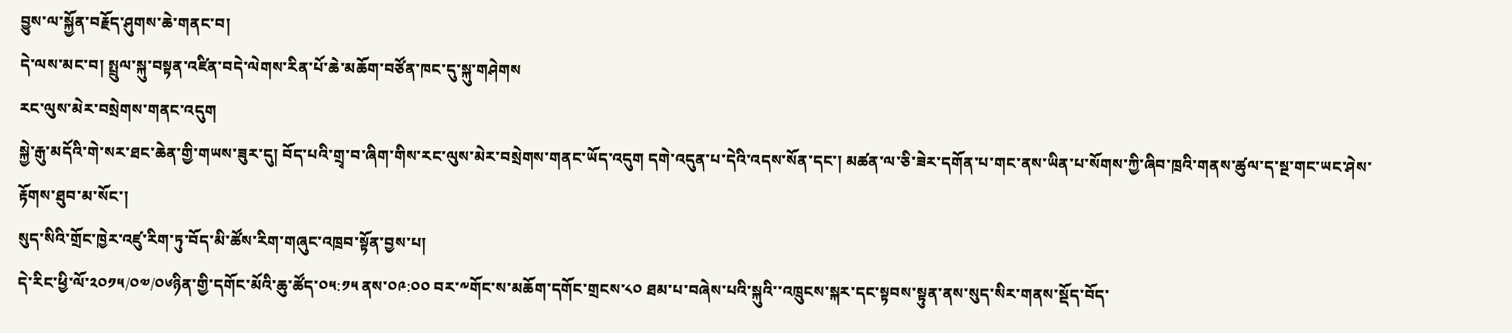བྱུས་ལ་སྐྱོན་བརྗོད་ཤུགས་ཆེ་གནང་བ།
དེ་ལས་མང་བ། སྤྲུལ་སྐུ་བསྟན་འཛིན་བདེ་ལེགས་རིན་པོ་ཆེ་མཆོག་བཙོན་ཁང་དུ་སྐུ་གཤེགས
རང་ལུས་མེར་བསྲེགས་གནང་འདུག
སྐྱེ་རྒུ་མདོའི་གེ་སར་ཐང་ཆེན་གྱི་གཡས་ཟུར་དུ། བོད་པའི་གྲྭ་བ་ཞིག་གིས་རང་ལུས་མེར་བསྲེགས་གནང་ཡོད་འདུག དགེ་འདུན་པ་དེའི་འདས་སོན་དང་། མཚན་ལ་ཅི་ཟེར་དགོན་པ་གང་ནས་ཡིན་པ་སོགས་ཀྱི་ཞིབ་ཁྲའི་གནས་ཚུལ་ད་སྔ་གང་ཡང་ཤེས་རྟོགས་ཐུབ་མ་སོང་།
སུད་སིའི་གྲོང་ཁྱེར་འཛུ་རིག་ཏུ་བོད་མི་ཚོས་རིག་གཞུང་འཁྲབ་སྟོན་བྱས་པ།
དེ་རིང་ཕྱི་ལོ་༢༠༡༥/༠༧/༠༦ཉིན་གྱི་དགོང་མོའི་ཆུ་ཚོད་༠༥:༡༥ ནས་༠༩:༠༠ བར་༸གོང་ས་མཆོག་དགོང་གྲངས་༨༠ ཐམ་པ་བཞེས་པའི་སྐུའི་་འཁྲུངས་སྐར་དང་སྟབས་སྟུན་ནས་སུད་སིར་གནས་སྡོད་བོད་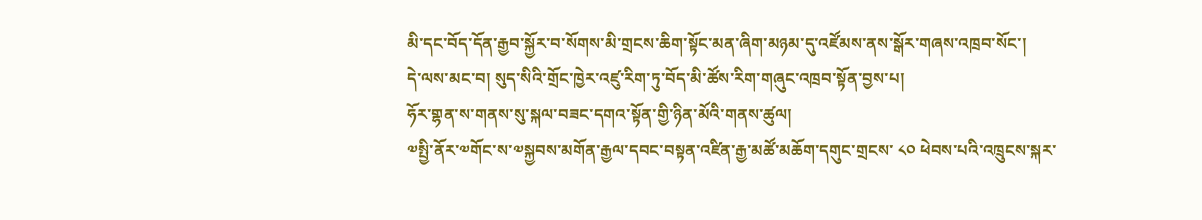མི་དང་བོད་དོན་རྒྱབ་སྐྱོར་བ་སོགས་མི་གྲངས་ཆིག་སྟོང་མན་ཞིག་མཉམ་དུ་འཛོམས་ནས་སྒོར་གཞས་འཁྲབ་སོང་།
དེ་ལས་མང་བ། སུད་སིའི་གྲོང་ཁྱེར་འཛུ་རིག་ཏུ་བོད་མི་ཚོས་རིག་གཞུང་འཁྲབ་སྟོན་བྱས་པ།
ཧོར་གྷན་ས་གནས་སུ་སྐལ་བཟང་དགའ་སྟོན་གྱི་ཉིན་མོའི་གནས་ཚུལ།
༧སྤྱི་ནོར་༧གོང་ས་༧སྐྱབས་མགོན་རྒྱལ་དབང་བསྟན་འཛིན་རྒྱ་མཚོ་མཆོག་དགུང་གྲངས་ ༨༠ ཕེབས་པའི་འཁྲུངས་སྐར་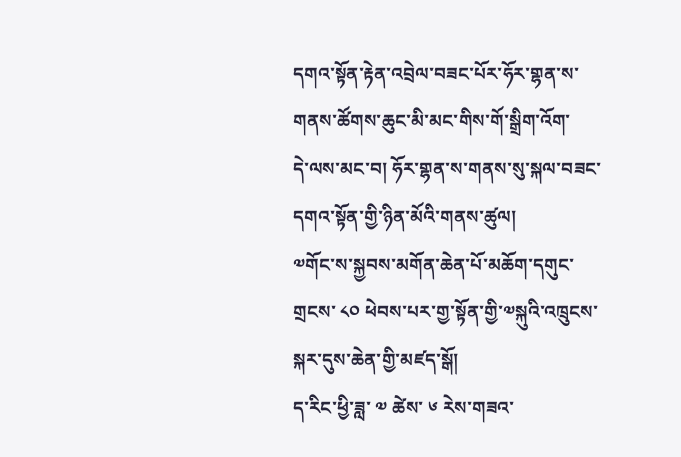དགའ་སྟོན་རྟེན་འབྲེལ་བཟང་པོར་ཧོར་གྷན་ས་གནས་ཚོགས་ཆུང་མི་མང་གིས་གོ་སྒྲིག་འོག་
དེ་ལས་མང་བ། ཧོར་གྷན་ས་གནས་སུ་སྐལ་བཟང་དགའ་སྟོན་གྱི་ཉིན་མོའི་གནས་ཚུལ།
༧གོང་ས་སྐྱབས་མགོན་ཆེན་པོ་མཆོག་དགུང་གྲངས་ ༨༠ ཕེབས་པར་གྱ་སྟོན་གྱི་༧སྐུའི་འཁྲུངས་སྐར་དུས་ཆེན་གྱི་མཛད་སྒོ།
ད་རིང་ཕྱི་ཟླ་ ༧ ཚེས་ ༦ རེས་གཟའ་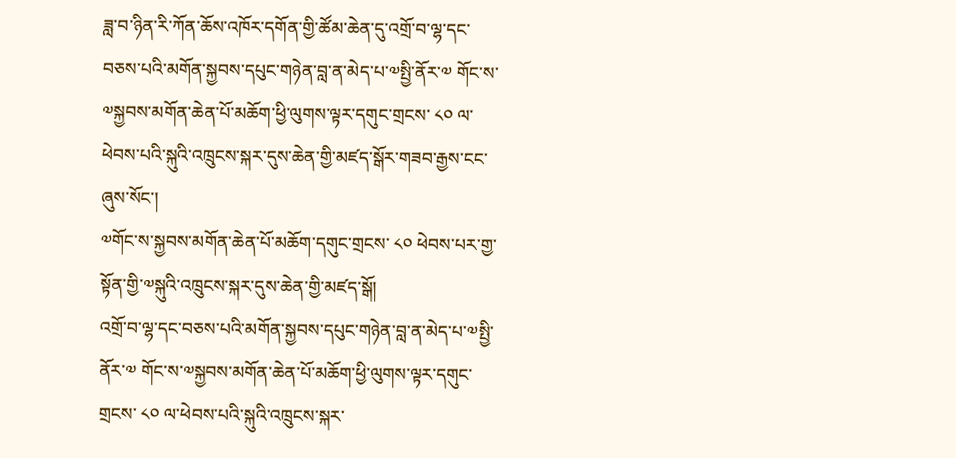ཟླ་བ་ཉིན་རི་ཀོན་ཆོས་འཁོར་དགོན་གྱི་ཚོམ་ཆེན་དུ་འགྲོ་བ་ལྷ་དང་བཅས་པའི་མགོན་སྐྱབས་དཔུང་གཉེན་བླ་ན་མེད་པ་༧སྤྱི་ནོར་༧ གོང་ས་༧སྐྱབས་མགོན་ཆེན་པོ་མཆོག་ཕྱི་ལུགས་ལྟར་དགུང་གྲངས་ ༨༠ ལ་ཕེབས་པའི་སྐུའི་འཁྲུངས་སྐར་དུས་ཆེན་གྱི་མཛད་སྒོར་གཟབ་རྒྱས་ངང་ཞུས་སོང་།
༧གོང་ས་སྐྱབས་མགོན་ཆེན་པོ་མཆོག་དགུང་གྲངས་ ༨༠ ཕེབས་པར་གྱ་སྟོན་གྱི་༧སྐུའི་འཁྲུངས་སྐར་དུས་ཆེན་གྱི་མཛད་སྒོ།
འགྲོ་བ་ལྷ་དང་བཅས་པའི་མགོན་སྐྱབས་དཔུང་གཉེན་བླ་ན་མེད་པ་༧སྤྱི་ནོར་༧ གོང་ས་༧སྐྱབས་མགོན་ཆེན་པོ་མཆོག་ཕྱི་ལུགས་ལྟར་དགུང་གྲངས་ ༨༠ ལ་ཕེབས་པའི་སྐུའི་འཁྲུངས་སྐར་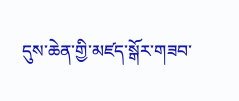དུས་ཆེན་གྱི་མཛད་སྒོར་གཟབ་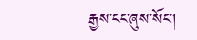རྒྱས་ངང་ཞུས་སོང་།